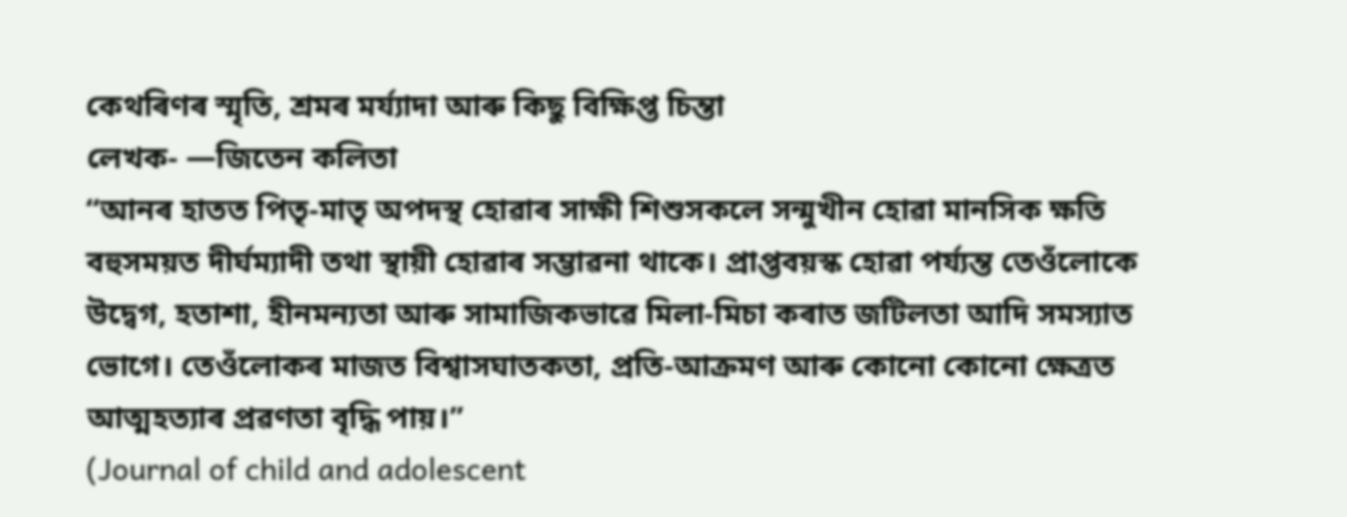কেথৰিণৰ স্মৃতি, শ্ৰমৰ মৰ্য্যাদা আৰু কিছু বিক্ষিপ্ত চিন্তা
লেখক- —জিতেন কলিতা
“আনৰ হাতত পিতৃ-মাতৃ অপদস্থ হোৱাৰ সাক্ষী শিশুসকলে সন্মুখীন হোৱা মানসিক ক্ষতি বহুসময়ত দীৰ্ঘম্যাদী তথা স্থায়ী হোৱাৰ সম্ভাৱনা থাকে। প্ৰাপ্তবয়স্ক হোৱা পৰ্য্যন্ত তেওঁলোকে উদ্বেগ, হতাশা, হীনমন্যতা আৰু সামাজিকভাৱে মিলা-মিচা কৰাত জটিলতা আদি সমস্যাত ভোগে। তেওঁলোকৰ মাজত বিশ্বাসঘাতকতা, প্ৰতি-আক্ৰমণ আৰু কোনো কোনো ক্ষেত্ৰত আত্মহত্যাৰ প্ৰৱণতা বৃদ্ধি পায়।”
(Journal of child and adolescent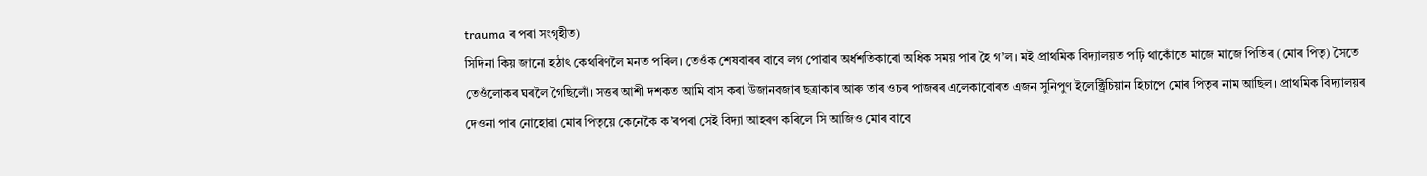trauma ৰ পৰা সংগৃহীত)
সিদিনা কিয় জানো হঠাৎ কেথৰিণলৈ মনত পৰিল। তেওঁক শেষবাৰৰ বাবে লগ পোৱাৰ অৰ্ধশতিকাৰো অধিক সময় পাৰ হৈ গ’ল। মই প্ৰাথমিক বিদ্যালয়ত পঢ়ি থাকোঁতে মাজে মাজে পিতিৰ (মোৰ পিতৃ) সৈতে তেওঁলোকৰ ঘৰলৈ গৈছিলোঁ। সত্তৰ আশী দশকত আমি বাস কৰা উজানবজাৰ ছত্ৰাকাৰ আৰু তাৰ ওচৰ পাজৰৰ এলেকাবোৰত এজন সুনিপুণ ইলেক্ট্ৰিচিয়ান হিচাপে মোৰ পিতৃৰ নাম আছিল। প্ৰাথমিক বিদ্যালয়ৰ দেওনা পাৰ নোহোৱা মোৰ পিতৃয়ে কেনেকৈ ক’ৰপৰা সেই বিদ্যা আহৰণ কৰিলে সি আজিও মোৰ বাবে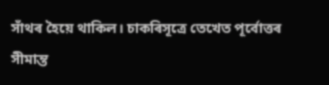সাঁথৰ হৈয়ে থাকিল। চাকৰিসূত্ৰে তেখেত পূৰ্বোত্তৰ সীমান্ত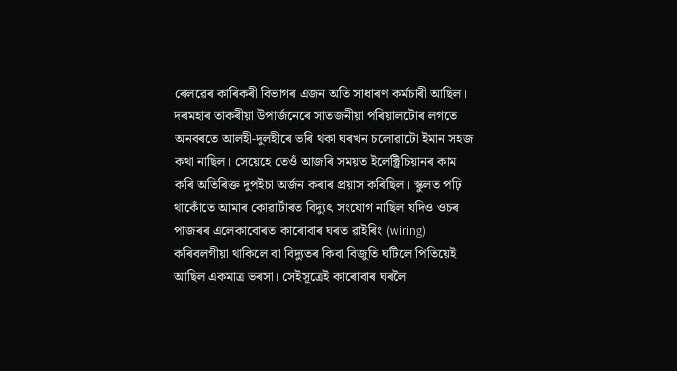ৰেলৱেৰ কাৰিকৰী বিভাগৰ এজন অতি সাধাৰণ কৰ্মচাৰী আছিল। দৰমহাৰ তাকৰীয়া উপাৰ্জনেৰে সাতজনীয়া পৰিয়ালটোৰ লগতে অনবৰতে আলহী-দুলহীৰে ভৰি থকা ঘৰখন চলোৱাটো ইমান সহজ কথা নাছিল। সেয়েহে তেওঁ আজৰি সময়ত ইলেক্ট্ৰিচিয়ানৰ কাম কৰি অতিৰিক্ত দুপইচা অৰ্জন কৰাৰ প্ৰয়াস কৰিছিল। স্কুলত পঢ়ি থাকোঁতে আমাৰ কোৱাৰ্টাৰত বিদ্যুৎ সংযোগ নাছিল যদিও ওচৰ পাজৰৰ এলেকাবোৰত কাৰোবাৰ ঘৰত ৱাইৰিং (wiring) কৰিবলগীয়া থাকিলে বা বিদ্যুতৰ কিবা বিজুতি ঘটিলে পিতিয়েই আছিল একমাত্ৰ ভৰসা। সেইসূত্ৰেই কাৰোবাৰ ঘৰলৈ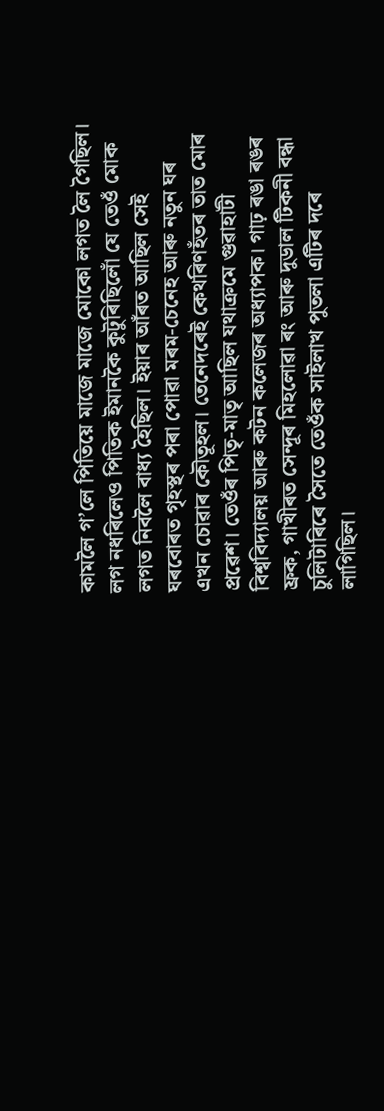কামলৈ গ’লে পিতিয়ে মাজে মাজে মোকো লগত লৈ গৈছিল। লগ নধৰিলেও পিতিক ইমানকৈ কুটুৰিছিলোঁ যে তেওঁ মোক লগত নিবলৈ বাধ্য হৈছিল। ইয়াৰ আঁৰত আছিল সেই ঘৰবোৰত গৃহস্থৰ পৰা পোৱা মৰম-চেনেহ আৰু নতুন ঘৰ এখন চোৱাৰ কৌতূহল। তেনেদৰেই কেথৰিণহঁতৰ তাত মোৰ প্ৰৱেশ। তেওঁৰ পিতৃ-মাতৃ আছিল যথাক্ৰমে গুৱাহাটী বিশ্ববিদ্যালয় আৰু কটন কলেজৰ অধ্যাপক। গাঢ় ৰঙা ৰঙৰ ফ্ৰক, গাখীৰত সেন্দূৰ মিহলোৱা ৰং আৰু দুডাল টিকনী বন্ধা চুলিটাৰিৰে সৈতে তেওঁক সাইলাখ পুতলা এটিৰ দৰে লাগিছিল।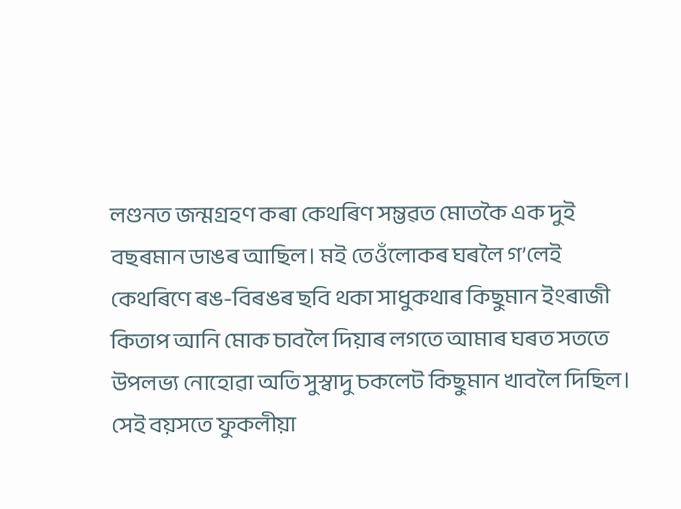লণ্ডনত জন্মগ্ৰহণ কৰা কেথৰিণ সম্ভৱত মোতকৈ এক দুই বছৰমান ডাঙৰ আছিল। মই তেওঁলোকৰ ঘৰলৈ গ’লেই কেথৰিণে ৰঙ-বিৰঙৰ ছবি থকা সাধুকথাৰ কিছুমান ইংৰাজী কিতাপ আনি মোক চাবলৈ দিয়াৰ লগতে আমাৰ ঘৰত সততে উপলভ্য নোহোৱা অতি সুস্বাদু চকলেট কিছুমান খাবলৈ দিছিল। সেই বয়সতে ফুকলীয়া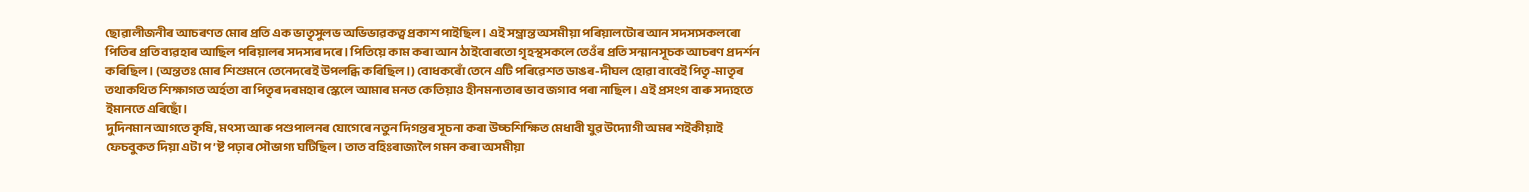ছোৱালীজনীৰ আচৰণত মোৰ প্ৰতি এক ভাতৃসুলভ অভিভাৱকত্ব প্ৰকাশ পাইছিল। এই সম্ভ্ৰান্ত অসমীয়া পৰিয়ালটোৰ আন সদস্যসকলৰো পিতিৰ প্ৰতি ব্যৱহাৰ আছিল পৰিয়ালৰ সদস্যৰ দৰে। পিতিয়ে কাম কৰা আন ঠাইবোৰতো গৃহস্থসকলে তেওঁৰ প্ৰতি সন্মানসূচক আচৰণ প্ৰদৰ্শন কৰিছিল। (অন্ততঃ মোৰ শিশুমনে তেনেদৰেই উপলব্ধি কৰিছিল।) বোধকৰোঁ তেনে এটি পৰিৱেশত ডাঙৰ-দীঘল হোৱা বাবেই পিতৃ-মাতৃৰ তথাকথিত শিক্ষাগত অৰ্হতা বা পিতৃৰ দৰমহাৰ স্কেলে আমাৰ মনত কেতিয়াও হীনমন্যতাৰ ভাব জগাব পৰা নাছিল। এই প্ৰসংগ বাৰু সদ্যহতে ইমানতে এৰিছোঁ।
দুদিনমান আগতে কৃষি, মৎস্য আৰু পশুপালনৰ যোগেৰে নতুন দিগন্তৰ সূচনা কৰা উচ্চশিক্ষিত মেধাবী যুৱ উদ্যোগী অমৰ শইকীয়াই ফেচবুকত দিয়া এটা প’ষ্ট পঢ়াৰ সৌভাগ্য ঘটিছিল। তাত বহিঃৰাজ্যলৈ গমন কৰা অসমীয়া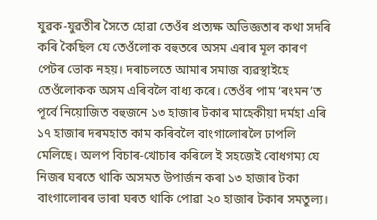যুৱক-যুৱতীৰ সৈতে হোৱা তেওঁৰ প্ৰত্যক্ষ অভিজ্ঞতাৰ কথা সদৰি কৰি কৈছিল যে তেওঁলোক বহুতৰে অসম এৰাৰ মূল কাৰণ পেটৰ ভোক নহয়। দৰাচলতে আমাৰ সমাজ ব্যৱস্থাইহে তেওঁলোকক অসম এৰিবলৈ বাধ্য কৰে। তেওঁৰ পাম ‘ৰংমন’ত পূৰ্বে নিয়োজিত বহুজনে ১৩ হাজাৰ টকাৰ মাহেকীয়া দৰ্মহা এৰি ১৭ হাজাৰ দৰমহাত কাম কৰিবলৈ বাংগালোৰলৈ ঢাপলি মেলিছে। অলপ বিচাৰ-খোচাৰ কৰিলে ই সহজেই বোধগম্য যে নিজৰ ঘৰতে থাকি অসমত উপাৰ্জন কৰা ১৩ হাজাৰ টকা বাংগালোৰৰ ভাৰা ঘৰত থাকি পোৱা ২০ হাজাৰ টকাৰ সমতুল্য।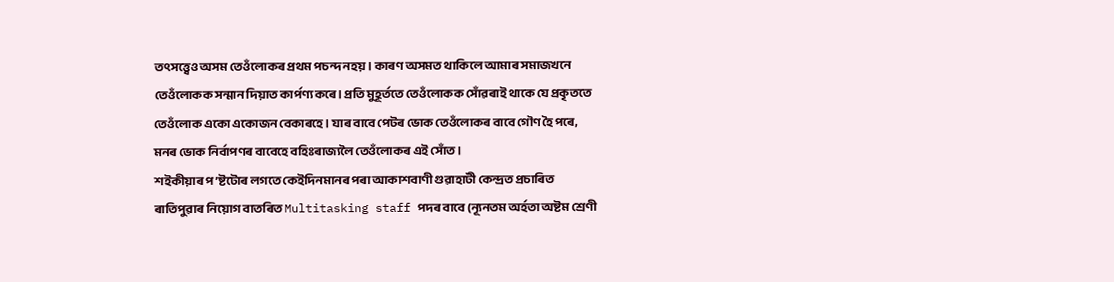তৎসত্ত্বেও অসম তেওঁলোকৰ প্ৰথম পচন্দ নহয়। কাৰণ অসমত থাকিলে আমাৰ সমাজখনে তেওঁলোকক সন্মান দিয়াত কাৰ্পণ্য কৰে। প্ৰতি মুহূৰ্ততে তেওঁলোকক সোঁৱৰাই থাকে যে প্ৰকৃততে তেওঁলোক একো একোজন বেকাৰহে। যাৰ বাবে পেটৰ ভোক তেওঁলোকৰ বাবে গৌণ হৈ পৰে, মনৰ ভোক নিৰ্বাপণৰ বাবেহে বহিঃৰাজ্যলৈ তেওঁলোকৰ এই সোঁত।
শইকীয়াৰ প’ষ্টটোৰ লগতে কেইদিনমানৰ পৰা আকাশবাণী গুৱাহাটী কেন্দ্ৰত প্ৰচাৰিত ৰাতিপুৱাৰ নিয়োগ বাতৰিত Multitasking staff পদৰ বাবে (ন্যূনতম অৰ্হতা অষ্টম শ্ৰেণী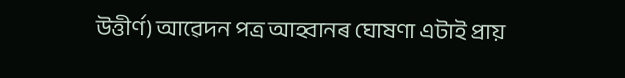উত্তীৰ্ণ) আৱেদন পত্ৰ আহ্বানৰ ঘোষণা এটাই প্ৰায়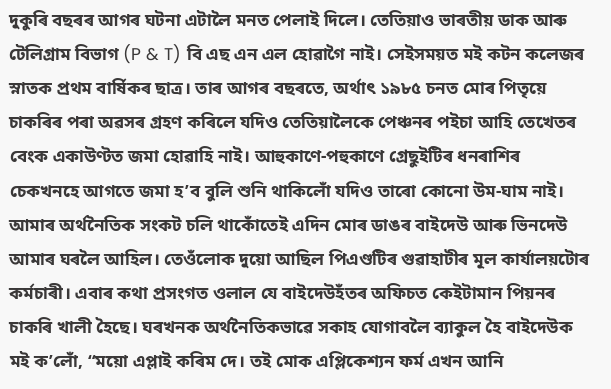দুকুৰি বছৰৰ আগৰ ঘটনা এটালৈ মনত পেলাই দিলে। তেতিয়াও ভাৰতীয় ডাক আৰু টেলিগ্ৰাম বিভাগ (P & T) বি এছ এন এল হোৱাগৈ নাই। সেইসময়ত মই কটন কলেজৰ স্নাতক প্ৰথম বাৰ্ষিকৰ ছাত্ৰ। তাৰ আগৰ বছৰতে, অৰ্থাৎ ১৯৮৫ চনত মোৰ পিতৃয়ে চাকৰিৰ পৰা অৱসৰ গ্ৰহণ কৰিলে যদিও তেতিয়ালৈকে পেঞ্চনৰ পইচা আহি তেখেতৰ বেংক একাউণ্টত জমা হোৱাহি নাই। আহুকাণে-পহুকাণে গ্ৰেছুইটিৰ ধনৰাশিৰ চেকখনহে আগতে জমা হ’ব বুলি শুনি থাকিলোঁ যদিও তাৰো কোনো উম-ঘাম নাই। আমাৰ অৰ্থনৈতিক সংকট চলি থাকোঁতেই এদিন মোৰ ডাঙৰ বাইদেউ আৰু ভিনদেউ আমাৰ ঘৰলৈ আহিল। তেওঁলোক দুয়ো আছিল পিএণ্ডটিৰ গুৱাহাটীৰ মূল কাৰ্যালয়টোৰ কৰ্মচাৰী। এবাৰ কথা প্ৰসংগত ওলাল যে বাইদেউহঁতৰ অফিচত কেইটামান পিয়নৰ চাকৰি খালী হৈছে। ঘৰখনক অৰ্থনৈতিকভাৱে সকাহ যোগাবলৈ ব্যাকুল হৈ বাইদেউক মই ক’লোঁ, “ময়ো এপ্লাই কৰিম দে। তই মোক এপ্লিকেশ্যন ফৰ্ম এখন আনি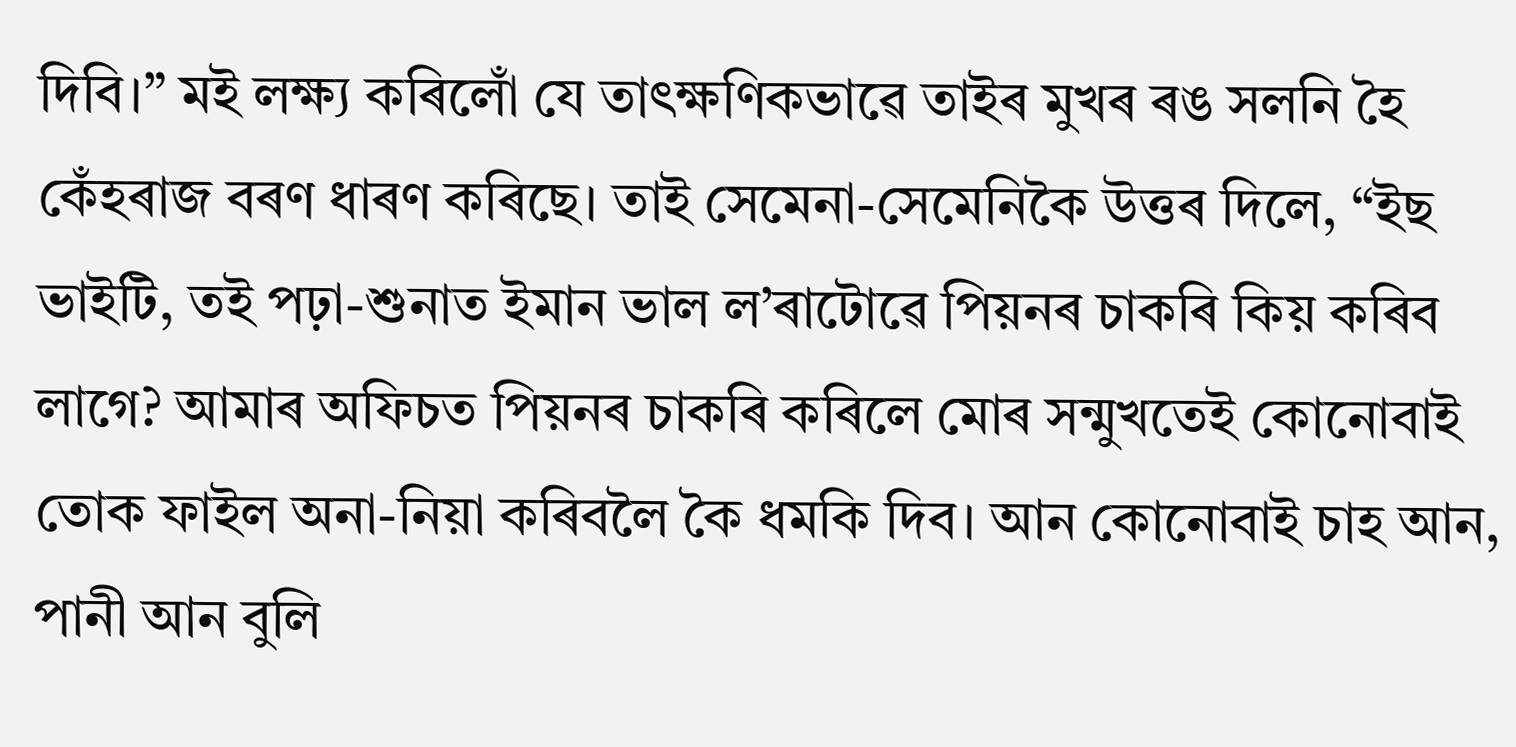দিবি।” মই লক্ষ্য কৰিলোঁ যে তাৎক্ষণিকভাৱে তাইৰ মুখৰ ৰঙ সলনি হৈ কেঁহৰাজ বৰণ ধাৰণ কৰিছে। তাই সেমেনা-সেমেনিকৈ উত্তৰ দিলে, “ইছ ভাইটি, তই পঢ়া-শুনাত ইমান ভাল ল’ৰাটোৱে পিয়নৰ চাকৰি কিয় কৰিব লাগে? আমাৰ অফিচত পিয়নৰ চাকৰি কৰিলে মোৰ সন্মুখতেই কোনোবাই তোক ফাইল অনা-নিয়া কৰিবলৈ কৈ ধমকি দিব। আন কোনোবাই চাহ আন, পানী আন বুলি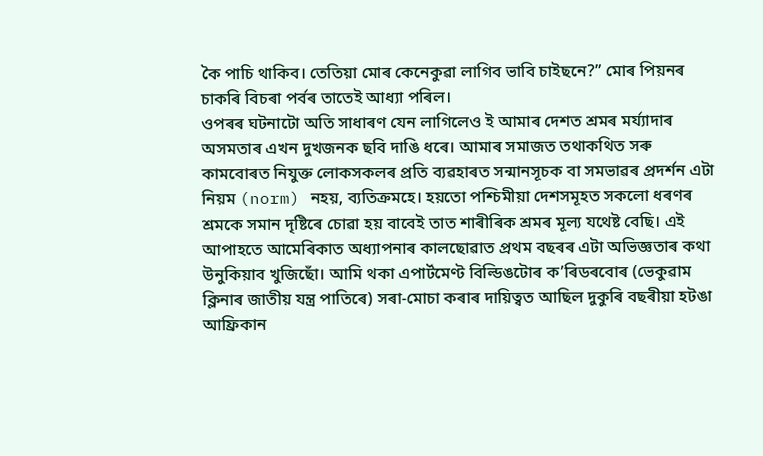কৈ পাচি থাকিব। তেতিয়া মোৰ কেনেকুৱা লাগিব ভাবি চাইছনে?” মোৰ পিয়নৰ চাকৰি বিচৰা পৰ্বৰ তাতেই আধ্যা পৰিল।
ওপৰৰ ঘটনাটো অতি সাধাৰণ যেন লাগিলেও ই আমাৰ দেশত শ্ৰমৰ মৰ্য্যাদাৰ অসমতাৰ এখন দুখজনক ছবি দাঙি ধৰে। আমাৰ সমাজত তথাকথিত সৰু কামবোৰত নিযুক্ত লোকসকলৰ প্ৰতি ব্যৱহাৰত সন্মানসূচক বা সমভাৱৰ প্ৰদৰ্শন এটা নিয়ম (norm) নহয়, ব্যতিক্ৰমহে। হয়তো পশ্চিমীয়া দেশসমূহত সকলো ধৰণৰ শ্ৰমকে সমান দৃষ্টিৰে চোৱা হয় বাবেই তাত শাৰীৰিক শ্ৰমৰ মূল্য যথেষ্ট বেছি। এই আপাহতে আমেৰিকাত অধ্যাপনাৰ কালছোৱাত প্ৰথম বছৰৰ এটা অভিজ্ঞতাৰ কথা উনুকিয়াব খুজিছোঁ। আমি থকা এপাৰ্টমেণ্ট বিল্ডিঙটোৰ ক’ৰিডৰবোৰ (ভেকুৱাম ক্লিনাৰ জাতীয় যন্ত্ৰ পাতিৰে) সৰা-মোচা কৰাৰ দায়িত্বত আছিল দুকুৰি বছৰীয়া হটঙা আফ্ৰিকান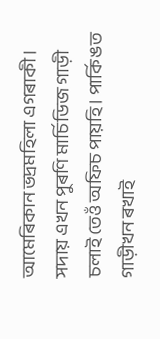আমেৰিকান ভদ্ৰমহিলা এগৰাকী। সদায় এখন পুৰণি মাৰ্চিডিজ গাড়ী চলাই তেওঁ অফিচ পায়হি। পাৰ্কিঙত গাড়ীখন ৰখাই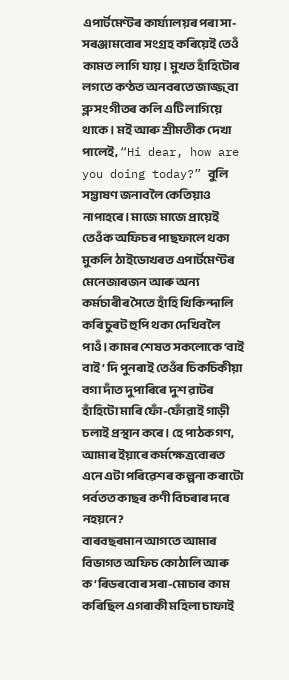এপাৰ্টমেণ্টৰ কাৰ্য্যালয়ৰ পৰা সা-সৰঞ্জামবোৰ সংগ্ৰহ কৰিয়েই তেওঁ কামত লাগি যায়। মুখত হাঁহিটোৰ লগতে কণ্ঠত অনবৰতে জাজ্জ্ বা ব্লু সংগীতৰ কলি এটি লাগিয়ে থাকে। মই আৰু শ্ৰীমতীক দেখা পালেই, “Hi dear, how are you doing today?” বুলি সম্ভাষণ জনাবলৈ কেতিয়াও নাপাহৰে। মাজে মাজে প্ৰায়েই তেওঁক অফিচৰ পাছফালে থকা মুকলি ঠাইডোখৰত এপাৰ্টমেণ্টৰ মেনেজাৰজন আৰু অন্য কৰ্মচাৰীৰ সৈতে হাঁহি খিকিন্দালি কৰি চুৰট হুপি থকা দেখিবলৈ পাওঁ। কামৰ শেষত সকলোকে ‘বাই বাই’ দি পুনৰাই তেওঁৰ চিকচিকীয়া বগা দাঁত দুপাৰিৰে দুশ ৱাটৰ হাঁহিটো মাৰি ফোঁ-ফোঁৱাই গাড়ী চলাই প্ৰস্থান কৰে। হে পাঠকগণ, আমাৰ ইয়াৰে কৰ্মক্ষেত্ৰবোৰত এনে এটা পৰিৱেশৰ কল্পনা কৰাটো পৰ্বতত কাছৰ কণী বিচৰাৰ দৰে নহয়নে?
বাৰবছৰমান আগতে আমাৰ বিভাগত অফিচ কোঠালি আৰু ক’ৰিডৰবোৰ সৰা-মোচাৰ কাম কৰিছিল এগৰাকী মহিলা চাফাই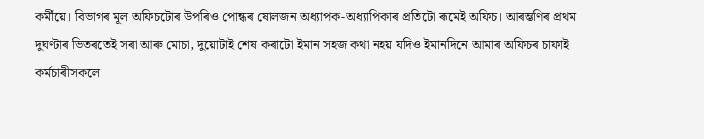কৰ্মীয়ে। বিভাগৰ মূল অফিচটোৰ উপৰিও পোন্ধৰ ষোলজন অধ্যাপক-অধ্যাপিকাৰ প্ৰতিটো ৰূমেই অফিচ। আৰম্ভণিৰ প্ৰথম দুঘণ্টাৰ ভিতৰতেই সৰা আৰু মোচা, দুয়োটাই শেষ কৰাটো ইমান সহজ কথা নহয় যদিও ইমানদিনে আমাৰ অফিচৰ চাফাই কৰ্মচাৰীসকলে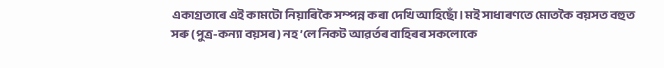একাগ্ৰতাৰে এই কামটো নিয়াৰিকৈ সম্পন্ন কৰা দেখি আহিছোঁ। মই সাধাৰণতে মোতকৈ বয়সত বহুত সৰু (পুত্ৰ-কন্যা বয়সৰ) নহ’লে নিকট আৱৰ্তৰ বাহিৰৰ সকলোকে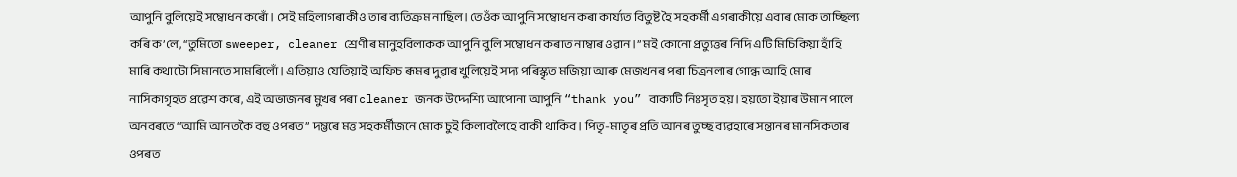আপুনি বুলিয়েই সম্বোধন কৰোঁ। সেই মহিলাগৰাকীও তাৰ ব্যতিক্ৰম নাছিল। তেওঁক আপুনি সম্বোধন কৰা কাৰ্য্যত বিতুষ্ট হৈ সহকৰ্মী এগৰাকীয়ে এবাৰ মোক তাচ্ছিল্য কৰি ক’লে, “তুমিতো sweeper, cleaner শ্ৰেণীৰ মানুহবিলাকক আপুনি বুলি সম্বোধন কৰাত নাম্বাৰ ওৱান।” মই কোনো প্ৰত্যুত্তৰ নিদি এটি মিচিকিয়া হাঁহি মাৰি কথাটো সিমানতে সামৰিলোঁ। এতিয়াও যেতিয়াই অফিচ ৰূমৰ দুৱাৰ খুলিয়েই সদ্য পৰিস্কৃত মজিয়া আৰু মেজখনৰ পৰা চিত্ৰনলাৰ গোন্ধ আহি মোৰ নাসিকাগৃহত প্ৰৱেশ কৰে, এই অভাজনৰ মুখৰ পৰা cleaner জনক উদ্দেশ্যি আপোনা আপুনি “thank you” বাক্যটি নিঃসৃত হয়। হয়তো ইয়াৰ উমান পালে অনবৰতে “আমি আনতকৈ বহু ওপৰত” দম্ভৰে মত্ত সহকৰ্মীজনে মোক চুই কিলাবলৈহে বাকী থাকিব। পিতৃ-মাতৃৰ প্ৰতি আনৰ তুচ্ছ ব্যৱহাৰে সন্তানৰ মানসিকতাৰ ওপৰত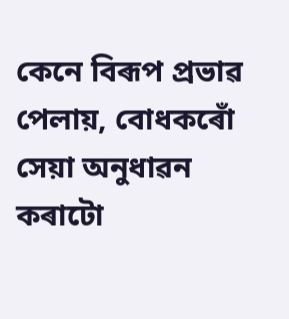কেনে বিৰূপ প্ৰভাৱ পেলায়, বোধকৰোঁ সেয়া অনুধাৱন কৰাটো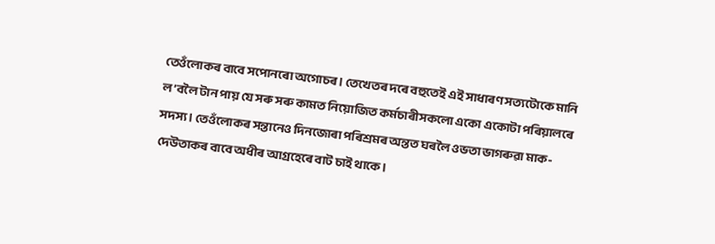তেওঁলোকৰ বাবে সপোনৰো অগোচৰ। তেখেতৰ দৰে বহুতেই এই সাধাৰণ সত্যটোকে মানি ল’বলৈ টান পায় যে সৰু সৰু কামত নিয়োজিত কৰ্মচাৰীসকলো একো একোটা পৰিয়ালৰে সদস্য। তেওঁলোকৰ সন্তানেও দিনজোৰা পৰিশ্ৰমৰ অন্তত ঘৰলৈ ওভতা ভাগৰুৱা মাক-দেউতাকৰ বাবে অধীৰ আগ্ৰহেৰে বাট চাই থাকে।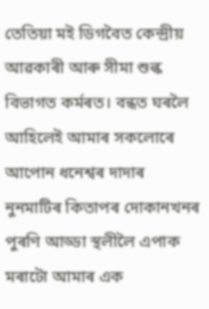তেতিয়া মই ডিগবৈত কেন্দ্ৰীয় আৱকাৰী আৰু সীমা শুল্ক বিভাগত কৰ্মৰত। বন্ধত ঘৰলৈ আহিলেই আমাৰ সকলোৰে আপোন ধনেশ্বৰ দাদাৰ নুনমাটিৰ কিতাপৰ দোকানখনৰ পুৰণি আড্ডা স্থলীলৈ এপাক মৰাটো আমাৰ এক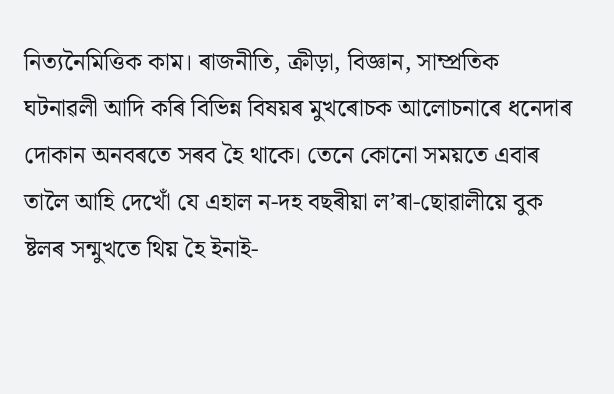নিত্যনৈমিত্তিক কাম। ৰাজনীতি, ক্ৰীড়া, বিজ্ঞান, সাম্প্ৰতিক ঘটনাৱলী আদি কৰি বিভিন্ন বিষয়ৰ মুখৰোচক আলোচনাৰে ধনেদাৰ দোকান অনবৰতে সৰব হৈ থাকে। তেনে কোনো সময়তে এবাৰ তালৈ আহি দেখোঁ যে এহাল ন-দহ বছৰীয়া ল’ৰা-ছোৱালীয়ে বুক ষ্টলৰ সন্মুখতে থিয় হৈ ইনাই-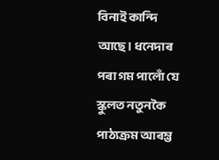বিনাই কান্দি আছে। ধনেদাৰ পৰা গম পালোঁ যে স্কুলত নতুনকৈ পাঠ্যক্ৰম আৰম্ভ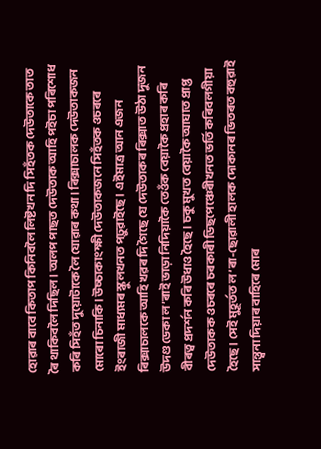হোৱাৰ বাবে কিতাপ কিনিবলৈ লিষ্টখন দি সিহঁতক দেউতাকে তাত ৰৈ থাকিবলৈ দিছিল। অলপ পাছত দেউতাক আহি পইচা পৰিশোধ কৰি সিহঁত দুয়োটাকে লৈ যোৱাৰ কথা। ৰিক্সাচালক দেউতাকজন মোৰো চিনাকি। উচ্চাকাংক্ষী দেউতাকজনে সিহঁতক ওচৰৰে ইংৰাজী মাধ্যমৰ স্কুলখনত পঢ়ুৱাইছে। এইমাত্ৰ আন এজন ৰিক্সাচালকে আহি খৱৰ দি গৈছে যে দেউতাকৰ ৰিক্সাত উঠা দুজন উদণ্ড ডেকা ল’ৰাই ভাড়া নিদিয়াকৈ তেওঁক বেয়াকৈ প্ৰহাৰ কৰি বীৰত্ব প্ৰদৰ্শন কৰি উধাও হৈছে। চকু মুখত বেয়াকৈ আঘাত প্ৰাপ্ত দেউতাকক ওচৰৰে চৰকাৰী ডিছপেঞ্চেৰীখনত ভৰ্তি কৰিবলগীয়া হৈছে। সেই মুহূৰ্তত ল’ৰা-ছোৱালী হালক দোকানৰ ভিতৰত বহুৱাই সান্ত্বনা দিয়াৰ বাহিৰে মোৰ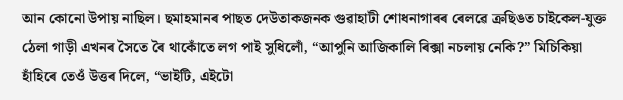আন কোনো উপায় নাছিল। ছমাহমানৰ পাছত দেউতাকজনক গুৱাহাটী শোধনাগাৰৰ ৰেলৱে ক্ৰছিঙত চাইকেল-যুক্ত ঠেলা গাড়ী এখনৰ সৈতে ৰৈ থাকোঁতে লগ পাই সুধিলোঁ, “আপুনি আজিকালি ৰিক্সা নচলায় নেকি?” মিচিকিয়া হাঁহিৰে তেওঁ উত্তৰ দিলে, “ভাইটি, এইটো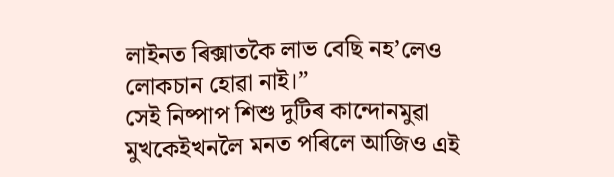লাইনত ৰিক্সাতকৈ লাভ বেছি নহ’লেও লোকচান হোৱা নাই।”
সেই নিষ্পাপ শিশু দুটিৰ কান্দোনমুৱা মুখকেইখনলৈ মনত পৰিলে আজিও এই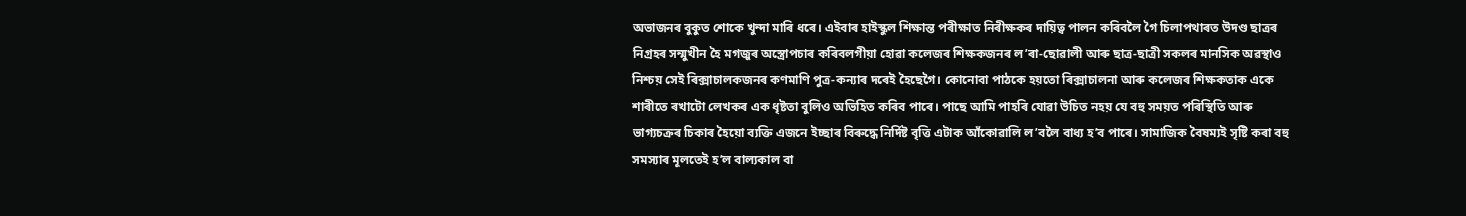অভাজনৰ বুকুত শোকে খুন্দা মাৰি ধৰে। এইবাৰ হাইস্কুল শিক্ষান্ত পৰীক্ষাত নিৰীক্ষকৰ দায়িত্ব পালন কৰিবলৈ গৈ চিলাপথাৰত উদণ্ড ছাত্ৰৰ নিগ্ৰহৰ সন্মুখীন হৈ মগজুৰ অস্ত্ৰোপচাৰ কৰিবলগীয়া হোৱা কলেজৰ শিক্ষকজনৰ ল’ৰা-ছোৱালী আৰু ছাত্ৰ-ছাত্ৰী সকলৰ মানসিক অৱস্থাও নিশ্চয় সেই ৰিক্সাচালকজনৰ কণমাণি পুত্ৰ-কন্যাৰ দৰেই হৈছেগৈ। কোনোবা পাঠকে হয়তো ৰিক্সাচালনা আৰু কলেজৰ শিক্ষকতাক একে শাৰীতে ৰখাটো লেখকৰ এক ধৃষ্টতা বুলিও অভিহিত কৰিব পাৰে। পাছে আমি পাহৰি যোৱা উচিত নহয় যে বহু সময়ত পৰিস্থিতি আৰু ভাগ্যচক্ৰৰ চিকাৰ হৈয়ো ব্যক্তি এজনে ইচ্ছাৰ বিৰুদ্ধে নিৰ্দিষ্ট বৃত্তি এটাক আঁকোৱালি ল’বলৈ বাধ্য হ’ব পাৰে। সামাজিক বৈষম্যই সৃষ্টি কৰা বহু সমস্যাৰ মূলতেই হ’ল বাল্যকাল বা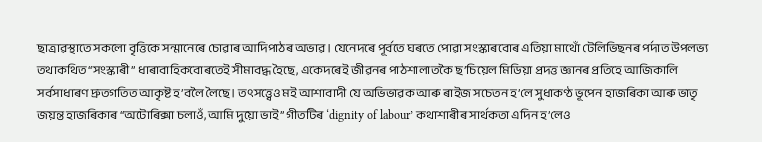ছাত্ৰাৱস্থাতে সকলো বৃত্তিকে সন্মানেৰে চোৱাৰ আদিপাঠৰ অভাৱ। যেনেদৰে পূৰ্বতে ঘৰতে পোৱা সংস্কাৰবোৰ এতিয়া মাথোঁ টেলিভিছনৰ পৰ্দাত উপলভ্য তথাকথিত “সংস্কাৰী” ধাৰাবাহিকবোৰতেই সীমাবদ্ধ হৈছে, একেদৰেই জীৱনৰ পাঠশালাতকৈ ছ’চিয়েল মিডিয়া প্ৰদত্ত জ্ঞানৰ প্ৰতিহে আজিকালি সৰ্বসাধাৰণ দ্ৰুতগতিত আকৃষ্ট হ’বলৈ লৈছে। তৎসত্ত্বেও মই আশাবাদী যে অভিভাৱক আৰু ৰাইজ সচেতন হ’লে সুধাকণ্ঠ ভূপেন হাজৰিকা আৰু ভাতৃ জয়ন্ত হাজৰিকাৰ “অটোৰিক্সা চলাওঁ, আমি দুয়ো ভাই” গীতটিৰ ‘dignity of labour’ কথাশাৰীৰ সাৰ্থকতা এদিন হ’লেও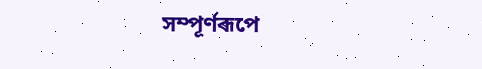সম্পূৰ্ণৰূপে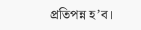প্ৰতিপন্ন হ’ব।